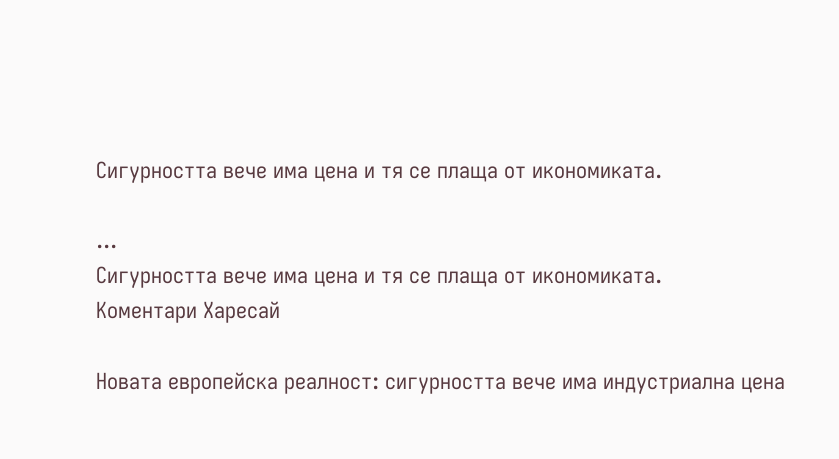Сигурността вече има цена и тя се плаща от икономиката.

...
Сигурността вече има цена и тя се плаща от икономиката.
Коментари Харесай

Новата европейска реалност: сигурността вече има индустриална цена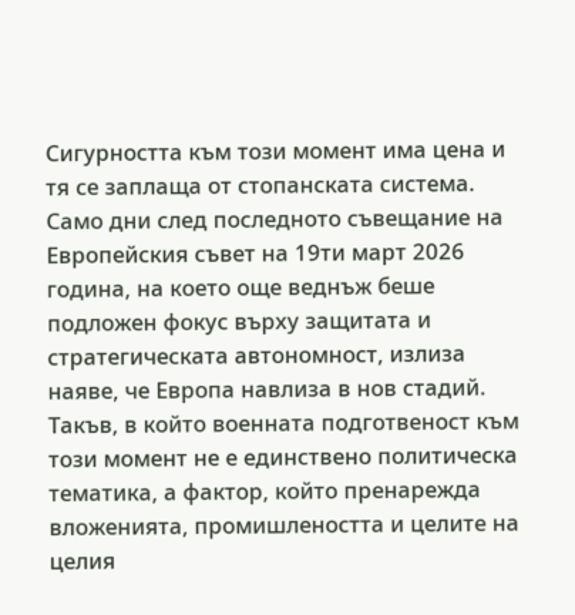Сигурността към този момент има цена и тя се заплаща от стопанската система. Само дни след последното съвещание на Европейския съвет на 19ти март 2026 година, на което още веднъж беше подложен фокус върху защитата и стратегическата автономност, излиза наяве, че Европа навлиза в нов стадий. Такъв, в който военната подготвеност към този момент не е единствено политическа тематика, а фактор, който пренарежда вложенията, промишлеността и целите на целия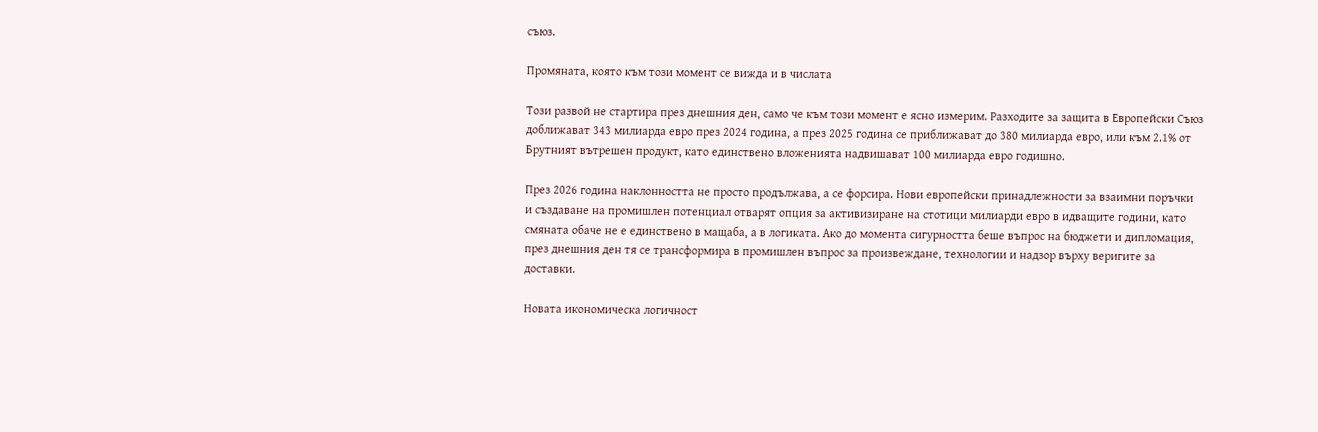съюз.

Промяната, която към този момент се вижда и в числата

Този развой не стартира през днешния ден, само че към този момент е ясно измерим. Разходите за защита в Европейски Съюз доближават 343 милиарда евро през 2024 година, а през 2025 година се приближават до 380 милиарда евро, или към 2.1% от Брутният вътрешен продукт, като единствено вложенията надвишават 100 милиарда евро годишно.

През 2026 година наклонността не просто продължава, а се форсира. Нови европейски принадлежности за взаимни поръчки и създаване на промишлен потенциал отварят опция за активизиране на стотици милиарди евро в идващите години, като смяната обаче не е единствено в мащаба, а в логиката. Ако до момента сигурността беше въпрос на бюджети и дипломация, през днешния ден тя се трансформира в промишлен въпрос за произвеждане, технологии и надзор върху веригите за доставки.

Новата икономическа логичност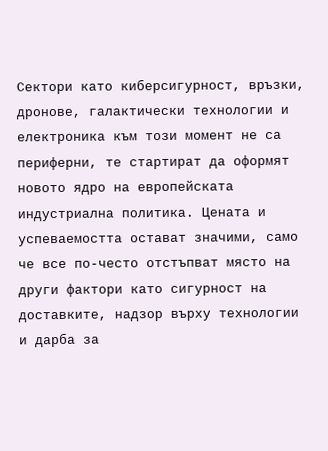Сектори като киберсигурност, връзки, дронове, галактически технологии и електроника към този момент не са периферни, те стартират да оформят новото ядро на европейската индустриална политика. Цената и успеваемостта остават значими, само че все по-често отстъпват място на други фактори като сигурност на доставките, надзор върху технологии и дарба за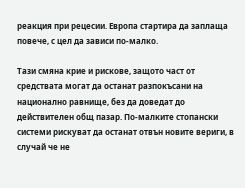реакция при рецесии. Европа стартира да заплаща повече, с цел да зависи по-малко.

Тази смяна крие и рискове, защото част от средствата могат да останат разпокъсани на национално равнище, без да доведат до действителен общ пазар. По-малките стопански системи рискуват да останат отвън новите вериги, в случай че не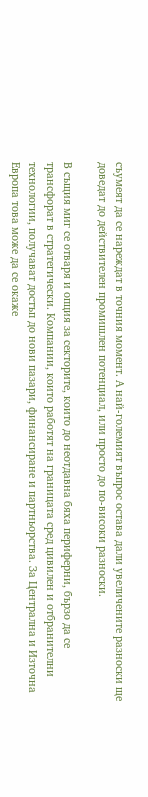съумеят да се нареждат в точния момент. А най-големият въпрос остава дали увеличените разноски ще доведат до действителен промишлен потенциал, или просто до по-високи разноски.

В същия миг се отваря и опция за секторите, които до неотдавна бяха периферни, бързо да се трансфорат в стратегически. Компании, които работят на границата сред цивилен и отбранителни технологии, получават достъп до нови пазари, финансиране и партньорства. За Централна и Източна Европа това може да се окаже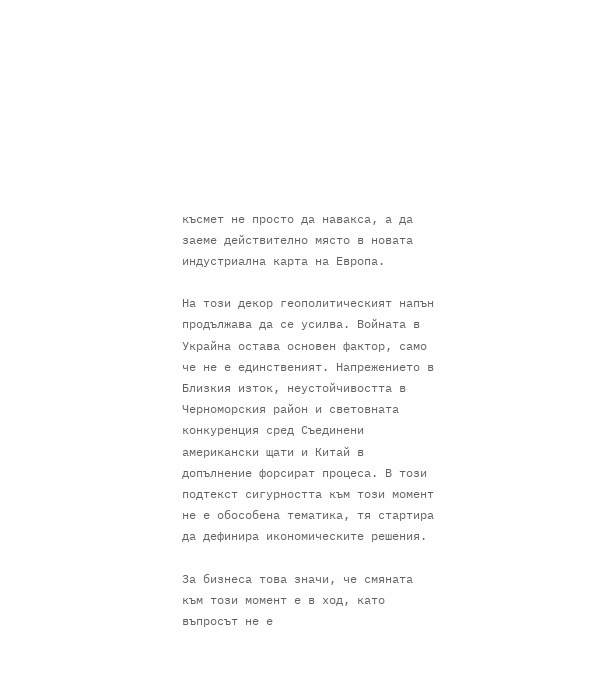късмет не просто да навакса, а да заеме действително място в новата индустриална карта на Европа.

На този декор геополитическият напън продължава да се усилва. Войната в Украйна остава основен фактор, само че не е единственият. Напрежението в Близкия изток, неустойчивостта в Черноморския район и световната конкуренция сред Съединени американски щати и Китай в допълнение форсират процеса. В този подтекст сигурността към този момент не е обособена тематика, тя стартира да дефинира икономическите решения.

За бизнеса това значи, че смяната към този момент е в ход, като въпросът не е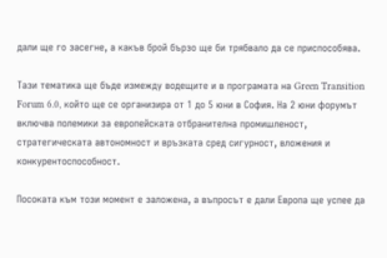дали ще го засегне, а какъв брой бързо ще би трябвало да се приспособява.

Тази тематика ще бъде измежду водещите и в програмата на Green Transition Forum 6.0, който ще се организира от 1 до 5 юни в София. На 2 юни форумът включва полемики за европейската отбранителна промишленост, стратегическата автономност и връзката сред сигурност, вложения и конкурентоспособност.

Посоката към този момент е заложена, а въпросът е дали Европа ще успее да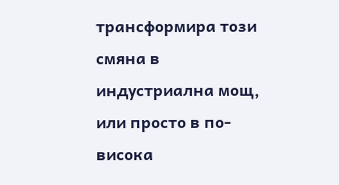трансформира този смяна в индустриална мощ, или просто в по-висока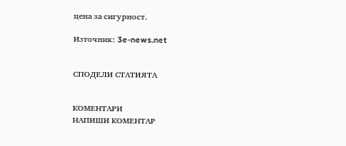цена за сигурност.

Източник: 3e-news.net


СПОДЕЛИ СТАТИЯТА


КОМЕНТАРИ
НАПИШИ КОМЕНТАР